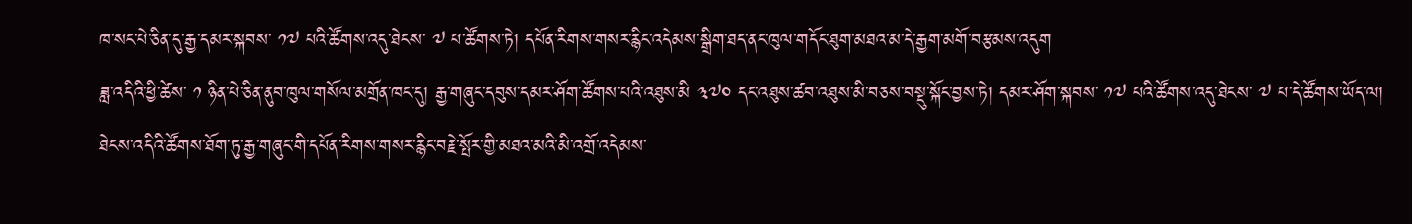ཁ་སང་པེ་ཅིན་དུ་རྒྱ་དམར་སྐབས་ ༡༧ པའི་ཚོགས་འདུ་ཐེངས་ ༧ པ་ཚོགས་ཏེ། དཔོན་རིགས་གསར་རྙིང་འདེམས་སྒྲིག་ཐད་ནང་ཁུལ་གདོང་ཐུག་མཐའ་མ་དེ་རྒྱག་མགོ་བརྩམས་འདུག
ཟླ་འདིའི་ཕྱི་ཚེས་ ༡ ཉིན་པེ་ཅིན་ནུབ་ཁུལ་གསོལ་མགྲོན་ཁང་དུ། རྒྱ་གཞུང་དབུས་དམར་ཤོག་ཚོགས་པའི་འཐུས་མི ༣༧༠ དང་འཐུས་ཚབ་འཐུས་མི་བཅས་བསྡུ་སྐོང་བྱས་ཏེ། དམར་ཤོག་སྐབས་ ༡༧ པའི་ཚོགས་འདུ་ཐེངས་ ༧ པ་དེ་ཚོགས་ཡོད་ལ། ཐེངས་འདིའི་ཚོགས་ཐོག་ཏུ་རྒྱ་གཞུང་གི་དཔོན་རིགས་གསར་རྙིང་བརྗེ་སྤོར་གྱི་མཐའ་མའི་མི་འགྲོ་འདེམས་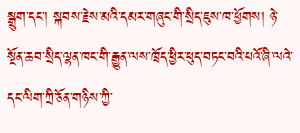སྒྲུག་དང་། སྐབས་རྗེས་མའི་དམར་གཞུང་གི་སྲིད་ཇུས་ཁ་ཕྱོགས། ཉེ་སྔོན་ཆབ་སྲིད་ལྷན་ཁང་གི་རྒྱུན་ལས་ཁྲོད་ཕྱིར་ཕུད་བཏང་བའི་པའོ་ཞི་ལའེ་དང་ལིག་ཀྲི་ཅོན་གཉིས་ཀྱི་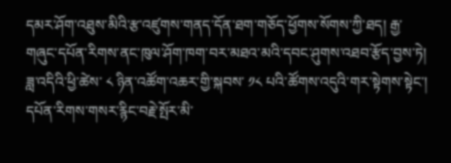དམར་ཤོག་འཐུས་མིའི་རྩ་འཛུགས་གནད་དོན་ཐག་གཅོད་ཕྱོགས་སོགས་ཀྱི་ཐད། རྒྱ་གཞུང་དཔོན་རིགས་ནང་ཁུལ་ཤོག་ཁག་བར་མཐའ་མའི་དབང་ཤུགས་འཐབ་རྩོད་བྱས་ཏེ། ཟླ་འདིའི་ཕྱི་ཚེས་ ༨ ཉིན་འཚོག་འཆར་གྱི་སྐབས་ ༡༨ པའི་ཚོགས་འདུའི་གར་སྟེགས་སྟེང་། དཔོན་རིགས་གསར་རྙིང་བརྗེ་སྤོར་མི་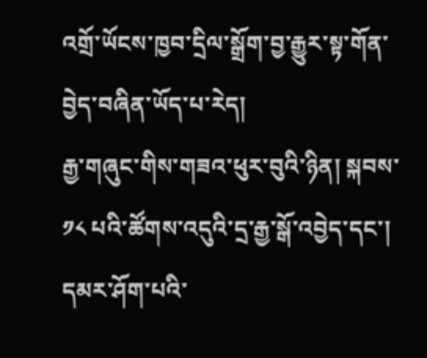འགྲོ་ཡོངས་ཁྱབ་དྲིལ་སྒྲོག་བྱ་རྒྱུར་སྟ་གོན་བྱེད་བཞིན་ཡོད་པ་རེད།
རྒྱ་གཞུང་གིས་གཟའ་ཕུར་བུའི་ཉིན། སྐབས་ ༡༨ པའི་ཚོགས་འདུའི་དྲ་རྒྱ་སྒོ་འབྱེད་དང་། དམར་ཤོག་པའི་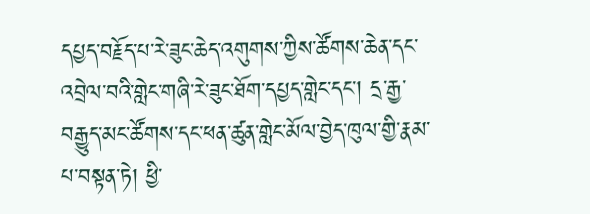དཔྱད་བརྗོད་པ་རེ་ཟུང་ཆེད་འགུགས་ཀྱིས་ཚོགས་ཆེན་དང་འབྲེལ་བའི་གླེང་གཞི་རེ་ཟུང་ཐོག་དཔྱད་གླེང་དང་། དྲ་རྒྱ་བརྒྱུད་མང་ཚོགས་དང་ཕན་ཚུན་གླེང་མོལ་བྱེད་ཁུལ་གྱི་རྣམ་པ་བསྟན་ཏེ། ཕྱི་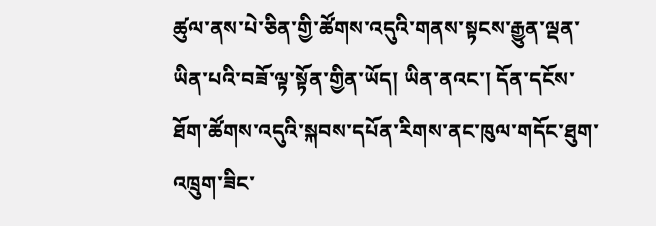ཚུལ་ནས་པེ་ཅིན་གྱི་ཚོགས་འདུའི་གནས་སྟངས་རྒྱུན་ལྡན་ཡིན་པའི་བཟོ་ལྟ་སྟོན་གྱིན་ཡོད། ཡིན་ནའང་། དོན་དངོས་ཐོག་ཚོགས་འདུའི་སྐབས་དཔོན་རིགས་ནང་ཁུལ་གདོང་ཐུག་འཁྲུག་ཟིང་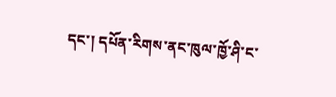དང་། དཔོན་རིགས་ནང་ཁུལ་ཁྱོ་ཤི་ང་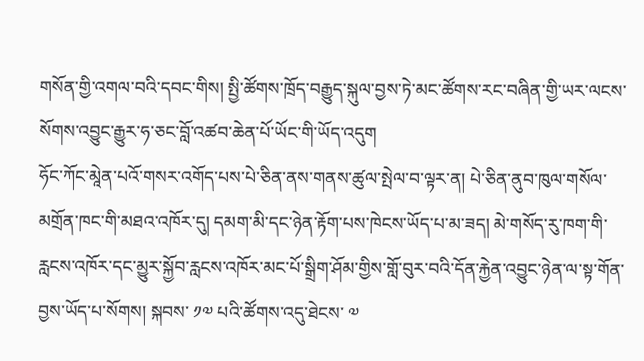གསོན་གྱི་འགལ་བའི་དབང་གིས། སྤྱི་ཚོགས་ཁྲོད་བརྒྱུད་སྐུལ་བྱས་ཏེ་མང་ཚོགས་རང་བཞིན་གྱི་ཡར་ལངས་སོགས་འབྱུང་རྒྱུར་ཧ་ཅང་བློ་འཚབ་ཆེན་པོ་ཡོང་གི་ཡོད་འདུག
ཧོང་ཀོང་མཱེན་པའོ་གསར་འགོད་པས་པེ་ཅིན་ནས་གནས་ཚུལ་སྤེལ་བ་ལྟར་ན། པེ་ཅིན་ནུབ་ཁུལ་གསོལ་མགྲོན་ཁང་གི་མཐའ་འཁོར་དུ། དམག་མི་དང་ཉེན་རྟོག་པས་ཁེངས་ཡོད་པ་མ་ཟད། མེ་གསོད་རུ་ཁག་གི་རླངས་འཁོར་དང་མྱུར་སྐྱོབ་རླངས་འཁོར་མང་པོ་སྒྲིག་ཤོམ་གྱིས་གློ་བུར་བའི་དོན་རྐྱེན་འབྱུང་ཉེན་ལ་སྟ་གོན་བྱས་ཡོད་པ་སོགས། སྐབས་ ༡༧ པའི་ཚོགས་འདུ་ཐེངས་ ༧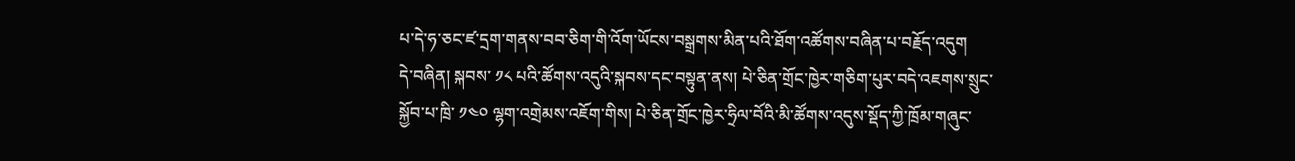པ་དེ་ཧ་ཅང་ཛ་དྲག་གནས་བབ་ཅིག་གི་འོག་ཡོངས་བསྒྲགས་མིན་པའི་ཐོག་འཚོགས་བཞིན་པ་བརྗོད་འདུག
དེ་བཞིན། སྐབས་ ༡༨ པའི་ཚོགས་འདུའི་སྐབས་དང་བསྟུན་ནས། པེ་ཅིན་གྲོང་ཁྱེར་གཅིག་པུར་བདེ་འཇགས་སྲུང་སྐྱོབ་པ་ཁྲི་ ༡༤༠ ལྷག་འགྲེམས་འཇོག་གིས། པེ་ཅིན་གྲོང་ཁྱེར་ཧྲིལ་བོའི་མི་ཚོགས་འདུས་སྡོད་ཀྱི་ཁྲོམ་གཞུང་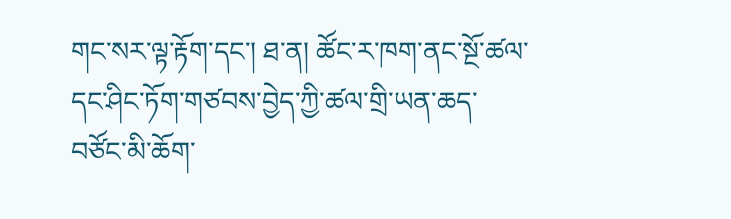གང་སར་ལྟ་རྟོག་དང་། ཐ་ན། ཚོང་ར་ཁག་ནང་སྔོ་ཚལ་དང་ཤིང་ཏོག་གཙབས་བྱེད་ཀྱི་ཚལ་གྲི་ཡན་ཆད་བཙོང་མི་ཆོག་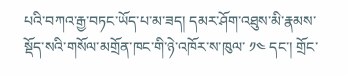པའི་བཀའ་རྒྱ་བཏང་ཡོད་པ་མ་ཟད། དམར་ཤོག་འཐུས་མི་རྣམས་སྡོད་སའི་གསོལ་མགྲོན་ཁང་གི་ཉེ་འཁོར་ས་ཁུལ་ ༡༤ དང་། གྲོང་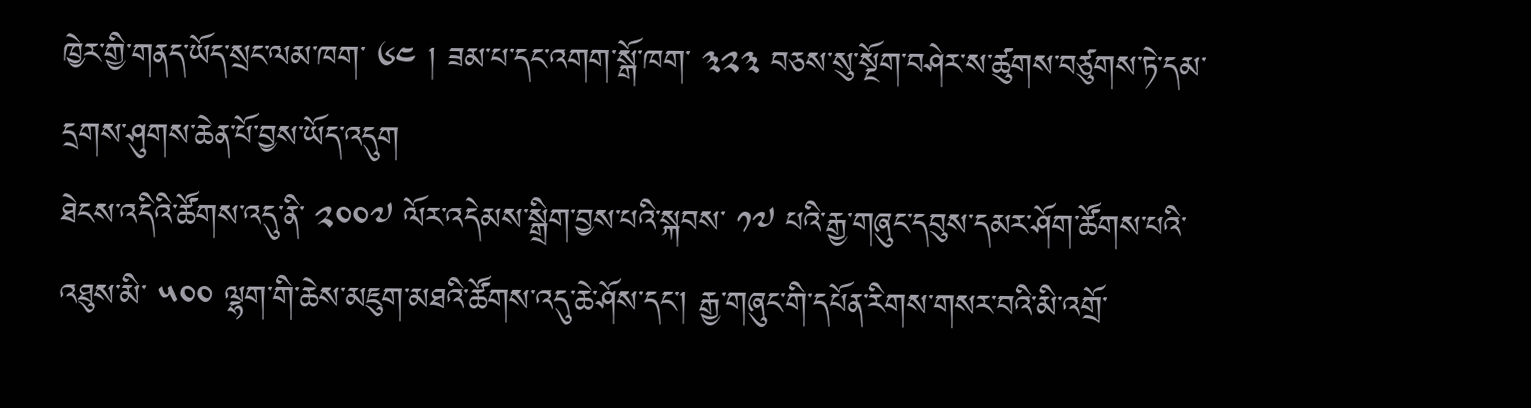ཁྱེར་གྱི་གནད་ཡོད་སྲང་ལམ་ཁག་ ༦༤ ། ཟམ་པ་དང་འགག་སྒོ་ཁག་ ༣༢༣ བཅས་སུ་སྔོག་བཤེར་ས་ཚུགས་བཙུགས་ཏེ་དམ་དྲགས་ཤུགས་ཆེན་པོ་བྱས་ཡོད་འདུག
ཐེངས་འདིའི་ཚོགས་འདུ་ནི་ ༢༠༠༧ ལོར་འདེམས་སྒྲིག་བྱས་པའི་སྐབས་ ༡༧ པའི་རྒྱ་གཞུང་དབུས་དམར་ཤོག་ཚོགས་པའི་འཐུས་མི་ ༥༠༠ ལྷག་གི་ཆེས་མཇུག་མཐའི་ཚོགས་འདུ་ཆེ་ཤོས་དང་། རྒྱ་གཞུང་གི་དཔོན་རིགས་གསར་བའི་མི་འགྲོ་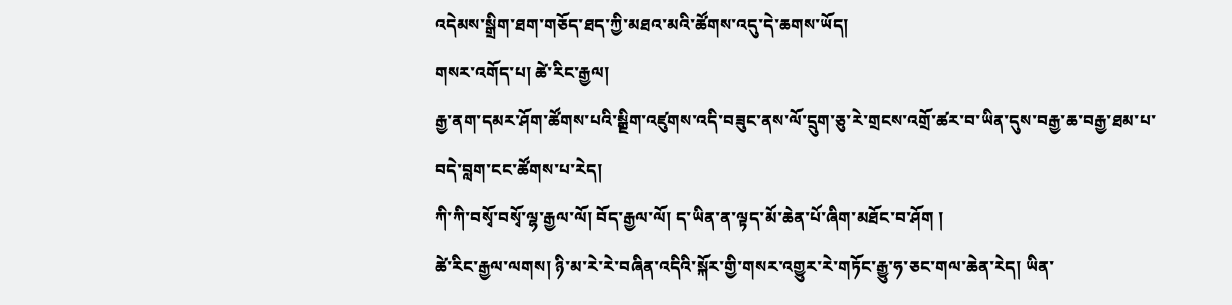འདེམས་སྒྲིག་ཐག་གཅོད་ཐད་ཀྱི་མཐའ་མའི་ཚོགས་འདུ་དེ་ཆགས་ཡོད།
གསར་འགོད་པ། ཚེ་རིང་རྒྱལ།
རྒྱ་ནག་དམར་ཤོག་ཚོགས་པའི་སྒྔིག་འཛུགས་འདི་བཟུང་ནས་ལོ་དྲུག་ཅུ་རེ་གྲངས་འགྲོ་ཚར་བ་ཡིན་དུས་བརྒྱ་ཆ་བརྒྱ་ཐམ་པ་བདེ་བླག་ངང་ཚོགས་པ་རེད།
ཀི་ཀི་བསྭོ་བསྭོ་ལྷ་རྒྱལ་ལོ། བོད་རྒྱལ་ལོ། ད་ཡིན་ན་ལྟད་མོ་ཆེན་པོ་ཞིག་མཐོང་བ་ཤོག །
ཚེ་རིང་རྒྱལ་ལགས། ཉི་མ་རེ་རེ་བཞིན་འདིའི་སྐོར་གྱི་གསར་འགྱུར་རེ་གཏོང་རྒྱུ་ཧ་ཅང་གལ་ཆེན་རེད། ཡིན་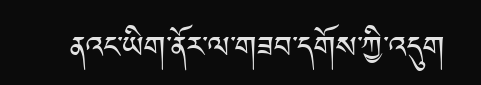ནའང་ཡིག་ནོར་ལ་གཟབ་དགོས་ཀྱི་འདུག